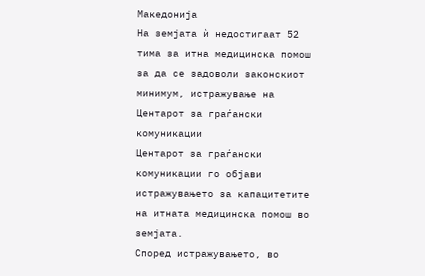Македонија
На земјата ѝ недостигаат 52 тима за итна медицинска помош за да се задоволи законскиот минимум, истражување на Центарот за граѓански комуникации
Центарот за граѓански комуникации го објави истражувањето за капацитетите на итната медицинска помош во земјата.
Според истражувањето, во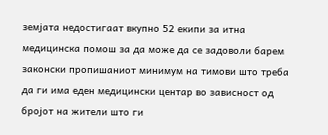земјата недостигаат вкупно 52 екипи за итна медицинска помош за да може да се задоволи барем законски пропишаниот минимум на тимови што треба да ги има еден медицински центар во зависност од бројот на жители што ги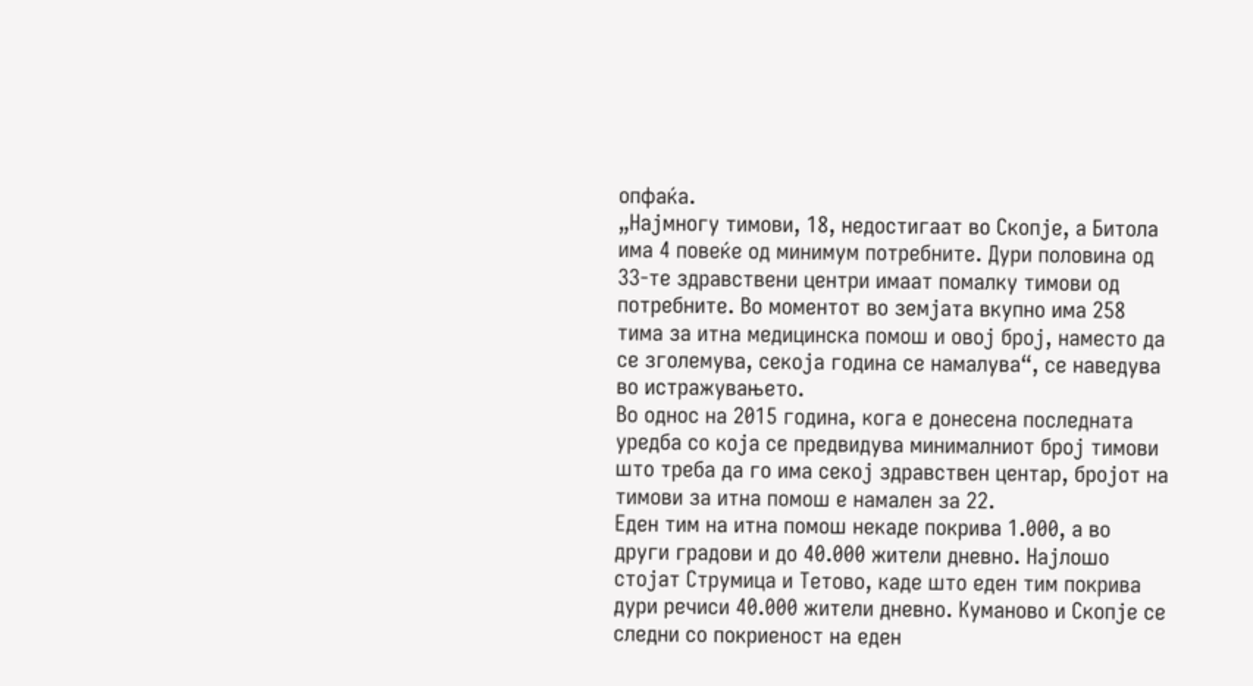опфаќа.
„Најмногу тимови, 18, недостигаат во Скопје, а Битола има 4 повеќе од минимум потребните. Дури половина од 33-те здравствени центри имаат помалку тимови од потребните. Во моментот во земјата вкупно има 258 тима за итна медицинска помош и овој број, наместо да се зголемува, секоја година се намалува“, се наведува во истражувањето.
Во однос на 2015 година, кога е донесена последната уредба со која се предвидува минималниот број тимови што треба да го има секој здравствен центар, бројот на тимови за итна помош е намален за 22.
Еден тим на итна помош некаде покрива 1.000, а во други градови и до 40.000 жители дневно. Најлошо стојат Струмица и Тетово, каде што еден тим покрива дури речиси 40.000 жители дневно. Куманово и Скопје се следни со покриеност на еден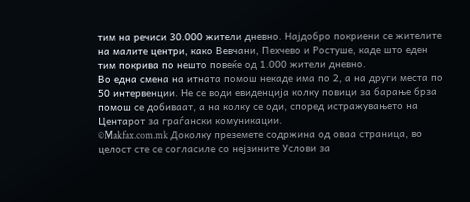тим на речиси 30.000 жители дневно. Најдобро покриени се жителите на малите центри, како Вевчани, Пехчево и Ростуше, каде што еден тим покрива по нешто повеќе од 1.000 жители дневно.
Во една смена на итната помош некаде има по 2, а на други места по 50 интервенции. Не се води евиденција колку повици за барање брза помош се добиваат, а на колку се оди, според истражувањето на Центарот за граѓански комуникации.
©Makfax.com.mk Доколку преземете содржина од оваа страница, во целост сте се согласиле со нејзините Услови за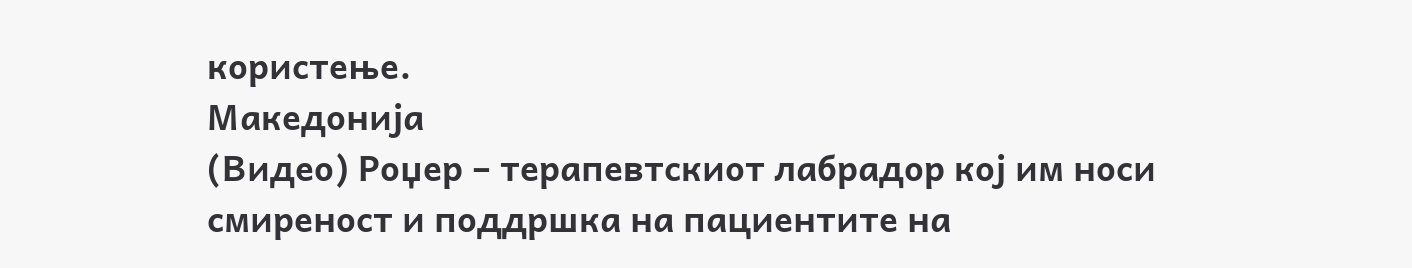користење.
Македонија
(Видео) Роџер – терапевтскиот лабрадор кој им носи смиреност и поддршка на пациентите на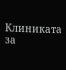Клиниката за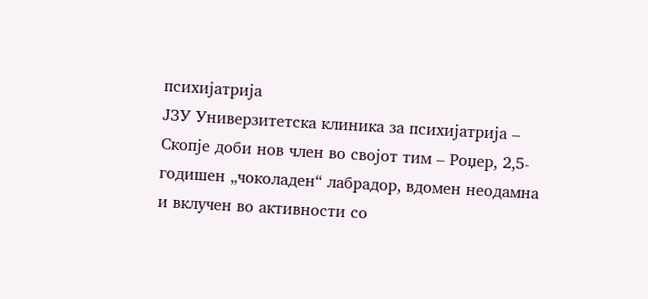психијатрија
ЈЗУ Универзитетска клиника за психијатрија – Скопје доби нов член во својот тим – Роџер, 2,5-годишен „чоколаден“ лабрадор, вдомен неодамна и вклучен во активности со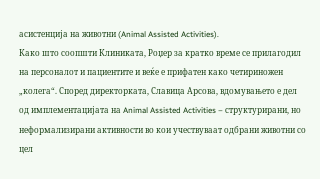асистенција на животни (Animal Assisted Activities).
Како што соопшти Клиниката, Роџер за кратко време се прилагодил на персоналот и пациентите и веќе е прифатен како четириножен „колега“. Според директорката, Славица Арсова, вдомувањето е дел од имплементацијата на Animal Assisted Activities – структурирани, но неформализирани активности во кои учествуваат одбрани животни со цел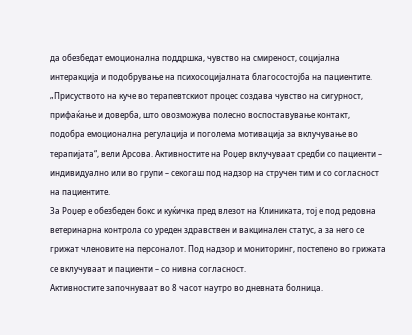да обезбедат емоционална поддршка, чувство на смиреност, социјална интеракција и подобрување на психосоцијалната благосостојба на пациентите.
„Присуството на куче во терапевтскиот процес создава чувство на сигурност, прифаќање и доверба, што овозможува полесно воспоставување контакт, подобра емоционална регулација и поголема мотивација за вклучување во терапијата“, вели Арсова. Активностите на Роџер вклучуваат средби со пациенти – индивидуално или во групи – секогаш под надзор на стручен тим и со согласност на пациентите.
За Роџер е обезбеден бокс и куќичка пред влезот на Клиниката, тој е под редовна ветеринарна контрола со уреден здравствен и вакцинален статус, а за него се грижат членовите на персоналот. Под надзор и мониторинг, постепено во грижата се вклучуваат и пациенти – со нивна согласност.
Активностите започнуваат во 8 часот наутро во дневната болница.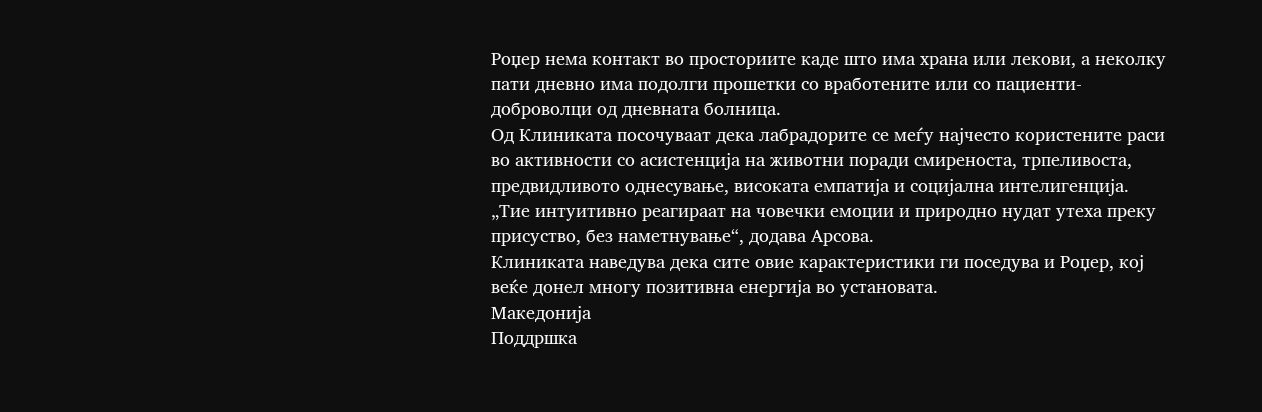Роџер нема контакт во просториите каде што има храна или лекови, а неколку пати дневно има подолги прошетки со вработените или со пациенти-доброволци од дневната болница.
Од Клиниката посочуваат дека лабрадорите се меѓу најчесто користените раси во активности со асистенција на животни поради смиреноста, трпеливоста, предвидливото однесување, високата емпатија и социјална интелигенција.
„Тие интуитивно реагираат на човечки емоции и природно нудат утеха преку присуство, без наметнување“, додава Арсова.
Клиниката наведува дека сите овие карактеристики ги поседува и Роџер, кој веќе донел многу позитивна енергија во установата.
Македонија
Поддршка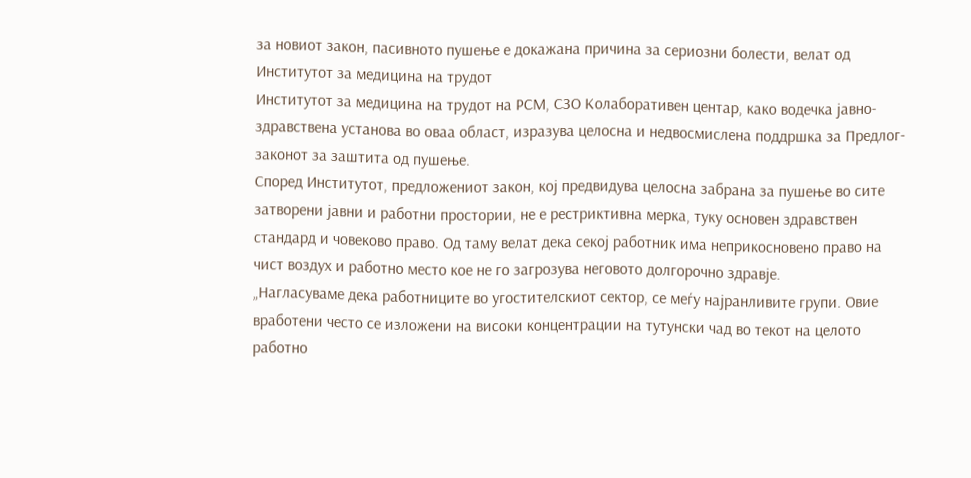за новиот закон, пасивното пушење е докажана причина за сериозни болести, велат од Институтот за медицина на трудот
Институтот за медицина на трудот на РСМ, СЗО Колаборативен центар, како водечка јавно-здравствена установа во оваа област, изразува целосна и недвосмислена поддршка за Предлог-законот за заштита од пушење.
Според Институтот, предложениот закон, кој предвидува целосна забрана за пушење во сите затворени јавни и работни простории, не е рестриктивна мерка, туку основен здравствен стандард и човеково право. Од таму велат дека секој работник има неприкосновено право на чист воздух и работно место кое не го загрозува неговото долгорочно здравје.
„Нагласуваме дека работниците во угостителскиот сектор, се меѓу најранливите групи. Овие вработени често се изложени на високи концентрации на тутунски чад во текот на целото работно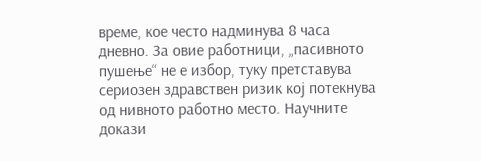време, кое често надминува 8 часа дневно. За овие работници, „пасивното пушење“ не е избор, туку претставува сериозен здравствен ризик кој потекнува од нивното работно место. Научните докази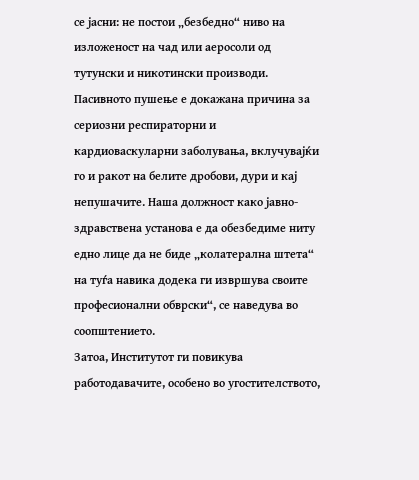се јасни: не постои „безбедно“ ниво на изложеност на чад или аеросоли од тутунски и никотински производи. Пасивното пушење е докажана причина за сериозни респираторни и кардиоваскуларни заболувања, вклучувајќи го и ракот на белите дробови, дури и кај непушачите. Наша должност како јавно-здравствена установа е да обезбедиме ниту едно лице да не биде „колатерална штета“ на туѓа навика додека ги извршува своите професионални обврски“, се наведува во соопштението.
Затоа, Институтот ги повикува работодавачите, особено во угостителството,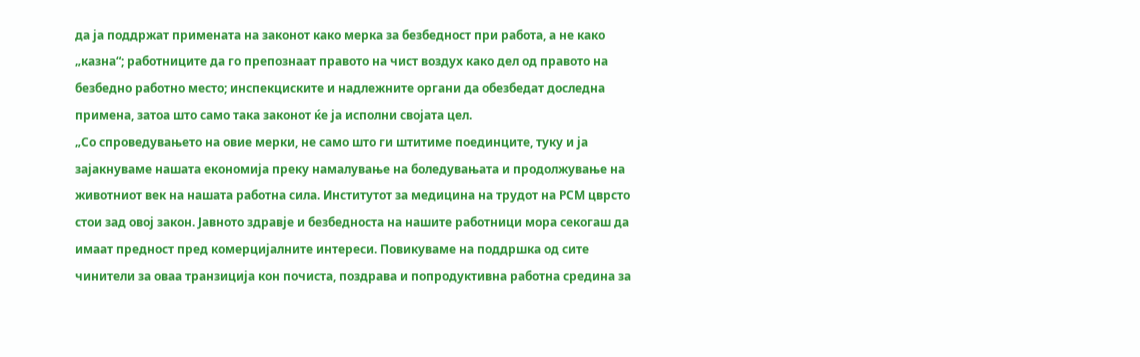да ја поддржат примената на законот како мерка за безбедност при работа, а не како „казна“; работниците да го препознаат правото на чист воздух како дел од правото на безбедно работно место; инспекциските и надлежните органи да обезбедат доследна примена, затоа што само така законот ќе ја исполни својата цел.
„Со спроведувањето на овие мерки, не само што ги штитиме поединците, туку и ја зајакнуваме нашата економија преку намалување на боледувањата и продолжување на животниот век на нашата работна сила. Институтот за медицина на трудот на РСМ цврсто стои зад овој закон. Јавното здравје и безбедноста на нашите работници мора секогаш да имаат предност пред комерцијалните интереси. Повикуваме на поддршка од сите чинители за оваа транзиција кон почиста, поздрава и попродуктивна работна средина за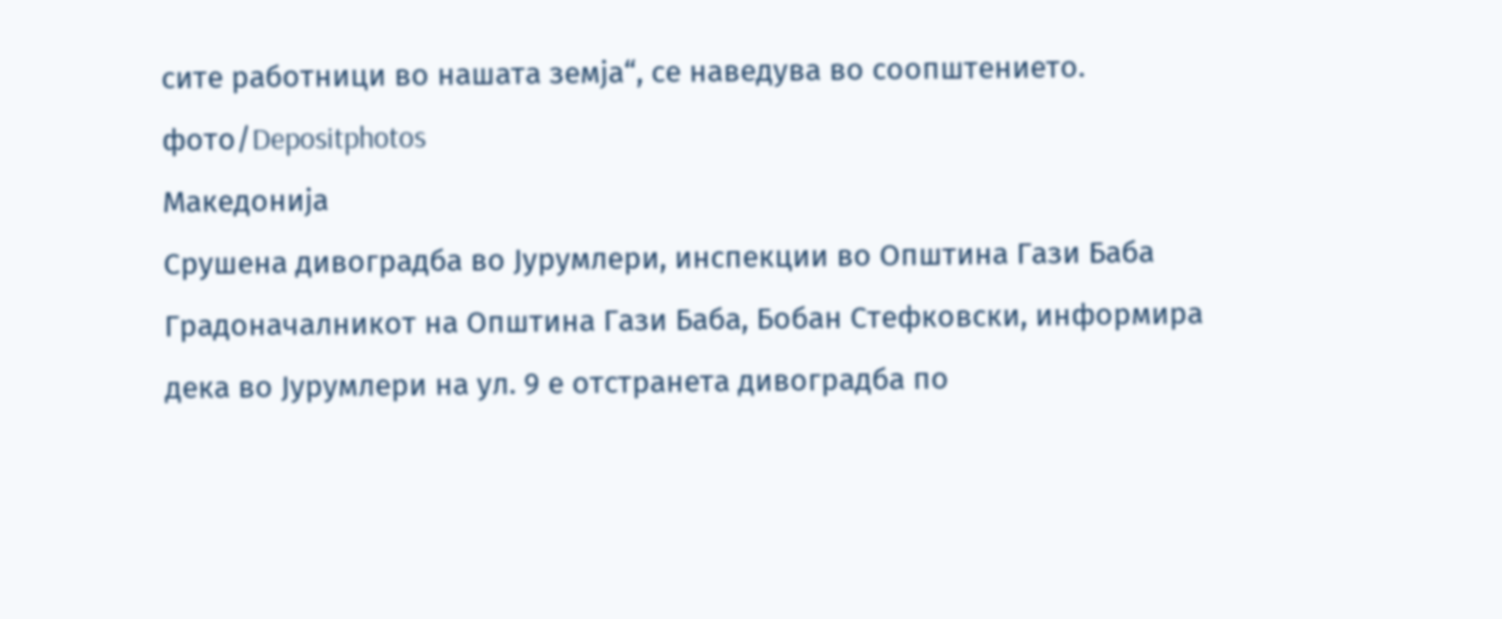сите работници во нашата земја“, се наведува во соопштението.
фото/Depositphotos
Македонија
Срушена дивоградба во Јурумлери, инспекции во Општина Гази Баба
Градоначалникот на Општина Гази Баба, Бобан Стефковски, информира дека во Јурумлери на ул. 9 е отстранета дивоградба по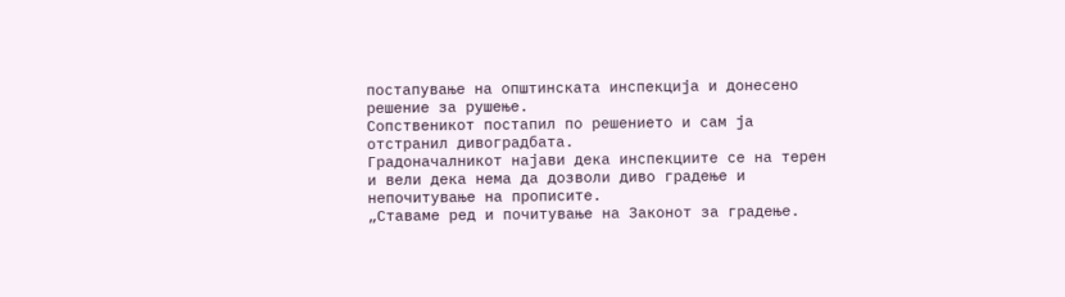постапување на општинската инспекција и донесено решение за рушење.
Сопственикот постапил по решението и сам ја отстранил дивоградбата.
Градоначалникот најави дека инспекциите се на терен и вели дека нема да дозволи диво градење и непочитување на прописите.
„Ставаме ред и почитување на Законот за градење.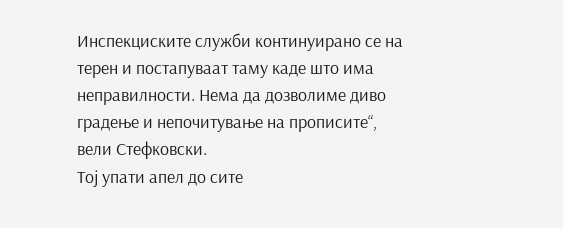Инспекциските служби континуирано се на терен и постапуваат таму каде што има неправилности. Нема да дозволиме диво градење и непочитување на прописите“, вели Стефковски.
Тој упати апел до сите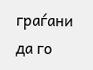граѓани да го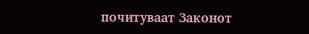почитуваат Законот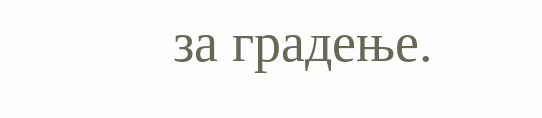за градење.